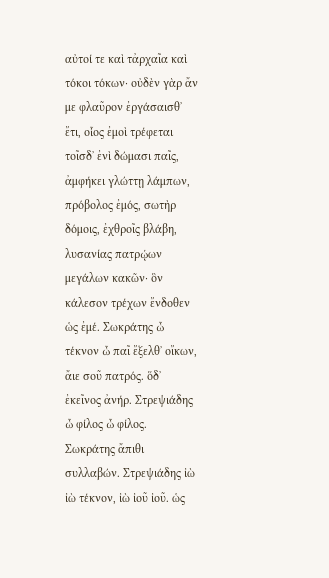αὐτοί τε καὶ τἀρχαῖα καὶ τόκοι τόκων· οὐδὲν γὰρ ἄν με φλαῦρον ἐργάσαισθʼ ἔτι, οἷος ἐμοὶ τρέφεται τοῖσδʼ ἐνὶ δώμασι παῖς, ἀμφήκει γλώττῃ λάμπων, πρόβολος ἐμός, σωτὴρ δόμοις, ἐχθροῖς βλάβη, λυσανίας πατρῴων μεγάλων κακῶν· ὃν κάλεσον τρέχων ἔνδοθεν ὡς ἐμέ. Σωκράτης ὦ τέκνον ὦ παῖ ἔξελθʼ οἴκων, ἄιε σοῦ πατρός. ὅδʼ ἐκεῖνος ἀνήρ. Στρεψιάδης ὦ φίλος ὦ φίλος. Σωκράτης ἄπιθι συλλαβών. Στρεψιάδης ἰὼ ἰὼ τέκνον, ἰὼ ἰοῦ ἰοῦ. ὡς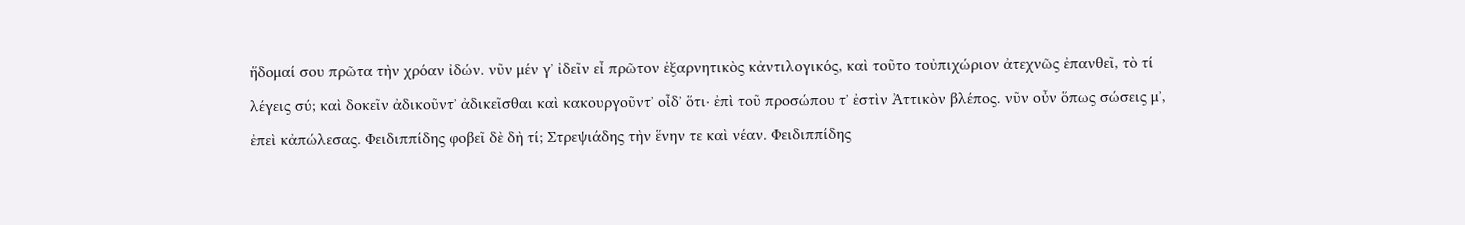ἥδομαί σου πρῶτα τὴν χρόαν ἰδών. νῦν μέν γʼ ἰδεῖν εἶ πρῶτον ἐξαρνητικὸς κἀντιλογικός, καὶ τοῦτο τοὐπιχώριον ἀτεχνῶς ἐπανθεῖ, τὸ τί λέγεις σύ; καὶ δοκεῖν ἀδικοῦντʼ ἀδικεῖσθαι καὶ κακουργοῦντʼ οἶδʼ ὅτι· ἐπὶ τοῦ προσώπου τʼ ἐστὶν Ἀττικὸν βλέπος. νῦν οὖν ὅπως σώσεις μʼ, ἐπεὶ κἀπώλεσας. Φειδιππίδης φοβεῖ δὲ δὴ τί; Στρεψιάδης τὴν ἕνην τε καὶ νέαν. Φειδιππίδης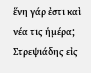ἕνη γάρ ἐστι καὶ νέα τις ἡμέρα; Στρεψιάδης εἰς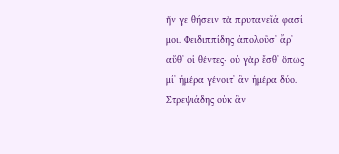ἥν γε θήσειν τὰ πρυτανεῖά φασί μοι. Φειδιππίδης ἀπολοῦσʼ ἄρʼ αὔθʼ οἱ θέντες· οὐ γὰρ ἔσθʼ ὅπως μίʼ ἡμέρα γένοιτʼ ἂν ἡμέρα δύο. Στρεψιάδης οὐκ ἂν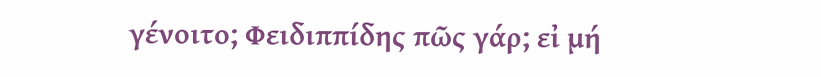γένοιτο; Φειδιππίδης πῶς γάρ; εἰ μή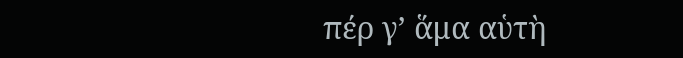πέρ γʼ ἅμα αὑτὴ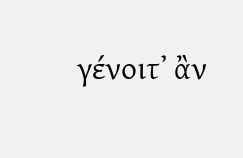γένοιτʼ ἂν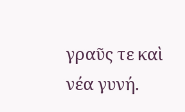γραῦς τε καὶ νέα γυνή.